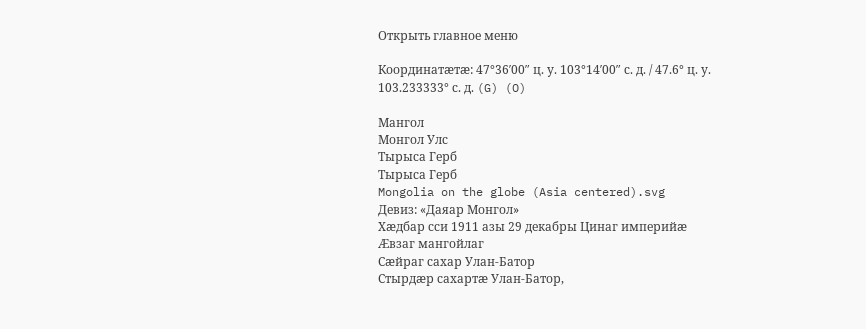Открыть главное меню

Координатæтæ: 47°36′00″ ц. у. 103°14′00″ с. д. / 47.6° ц. у. 103.233333° с. д. (G) (O)

Мангол
Монгол Улс
Тырыса Герб
Тырыса Герб
Mongolia on the globe (Asia centered).svg
Девиз: «Даяар Монгол»
Хæдбар сси 1911 азы 29 декабры Цинаг империйæ
Æвзаг мангойлаг
Сæйраг сахар Улан-Батор
Стырдæр сахартæ Улан-Батор,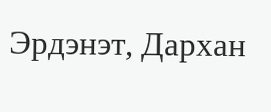Эрдэнэт, Дархан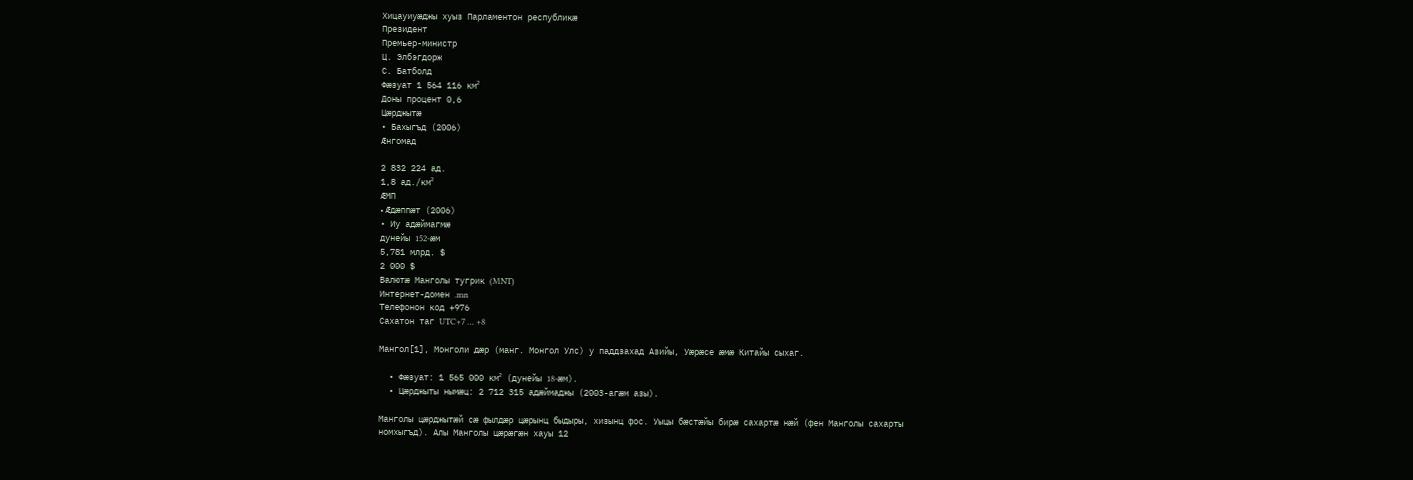Хицауиуæджы хуыз Парламентон республикæ
Президент
Премьер-министр
Ц. Элбэгдорж
С. Батболд
Фæзуат 1 564 116 км²
Доны процент 0,6
Цæрджытæ
• Бахыгъд (2006)
Æнгомад

2 832 224 ад.
1,8 ад./км²
ÆМП
• Æдæппæт (2006)
• Иу адæймагмæ
дунейы 152-æм
5,781 млрд. $
2 000 $
Валютæ Манголы тугрик (MNT)
Интернет-домен .mn
Телефонон код +976
Сахатон таг UTC+7 … +8

Мангол[1], Монголи дæр (манг. Монгол Улс) у паддзахад Азийы, Уæрæсе æмæ Китайы сыхаг.

  • Фæзуат: 1 565 000 км² (дунейы 18-æм).
  • Цæрджыты нымæц: 2 712 315 адæймаджы (2003-агæм азы).

Манголы цæрджытæй сæ фылдæр цæрынц быдыры, хизынц фос. Уыцы бæстæйы бирæ сахартæ нæй (фен Манголы сахарты номхыгъд). Алы Манголы цæрæгæн хауы 12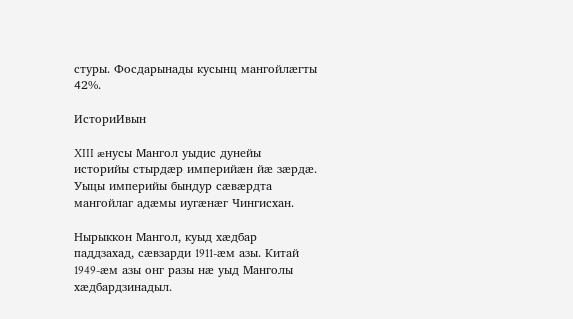стуры. Фосдарынады кусынц мангойлæгты 42%.

ИсториИвын

XIII æнусы Мангол уыдис дунейы историйы стырдæр империйæн йæ зæрдæ. Уыцы империйы бындур сæвæрдта мангойлаг адæмы иугæнæг Чингисхан.

Нырыккон Мангол, куыд хæдбар паддзахад, сæвзарди 1911-æм азы. Китай 1949-æм азы онг разы нæ уыд Манголы хæдбардзинадыл.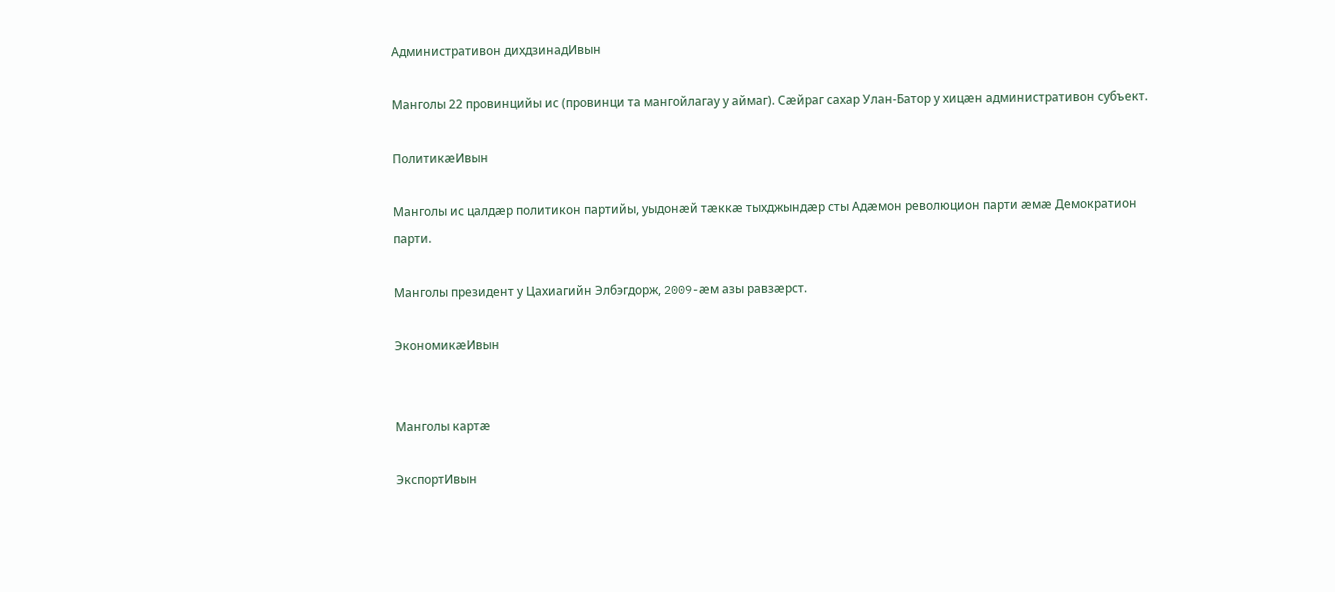Административон дихдзинадИвын

Манголы 22 провинцийы ис (провинци та мангойлагау у аймаг). Сæйраг сахар Улан-Батор у хицæн административон субъект.

ПолитикæИвын

Манголы ис цалдæр политикон партийы, уыдонæй тæккæ тыхджындæр сты Адæмон революцион парти æмæ Демократион парти.

Манголы президент у Цахиагийн Элбэгдорж, 2009-æм азы равзæрст.

ЭкономикæИвын


Манголы картæ

ЭкспортИвын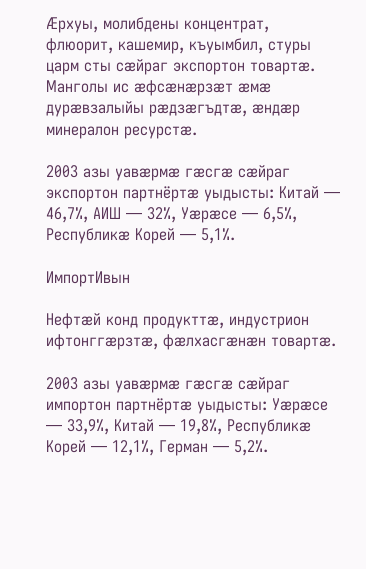Æрхуы, молибдены концентрат, флюорит, кашемир, къуымбил, стуры царм сты сæйраг экспортон товартæ. Манголы ис æфсæнæрзæт æмæ дурæвзалыйы рæдзæгъдтæ, æндæр минералон ресурстæ.

2003 азы уавæрмæ гæсгæ сæйраг экспортон партнёртæ уыдысты: Китай — 46,7%, АИШ — 32%, Уæрæсе — 6,5%, Республикæ Корей — 5,1%.

ИмпортИвын

Нефтæй конд продукттæ, индустрион ифтонггæрзтæ, фæлхасгæнæн товартæ.

2003 азы уавæрмæ гæсгæ сæйраг импортон партнёртæ уыдысты: Уæрæсе — 33,9%, Китай — 19,8%, Республикæ Корей — 12,1%, Герман — 5,2%.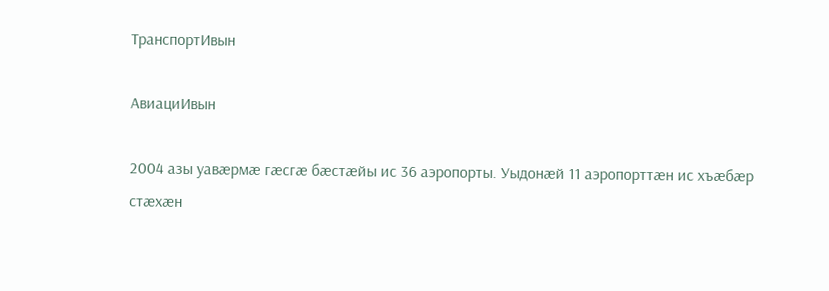ТранспортИвын

АвиациИвын

2004 азы уавæрмæ гæсгæ бæстæйы ис 36 аэропорты. Уыдонæй 11 аэропорттæн ис хъæбæр стæхæн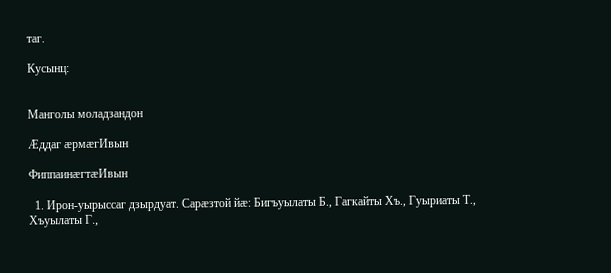таг.

Кусынц:


Манголы моладзандон

Æддаг æрмæгИвын

ФиппаинæгтæИвын

  1. Ирон-уырыссаг дзырдуат. Сарæзтой йæ: Бигъуылаты Б., Гагкайты Хъ., Гуыриаты Т., Хъуылаты Г.,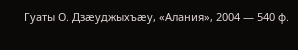Гуаты О. Дзæуджыхъæу, «Алания», 2004 — 540 ф.